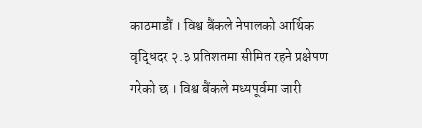काठमाडौं । विश्व बैंकले नेपालको आर्थिक वृद्धिदर २.३ प्रतिशतमा सीमित रहने प्रक्षेपण गरेको छ । विश्व बैंकले मध्यपूर्वमा जारी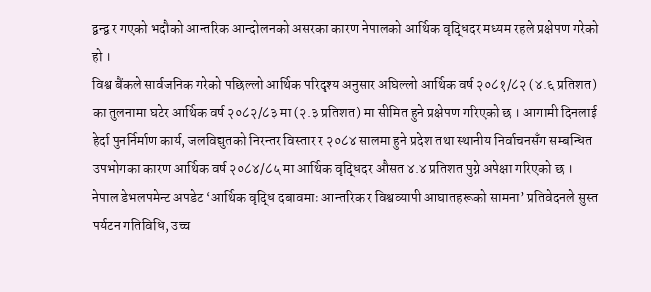द्वन्द्व र गएको भदौको आन्तरिक आन्दोलनको असरका कारण नेपालको आर्थिक वृद्धिदर मध्यम रहले प्रक्षेपण गरेको हो ।
विश्व बैंकले सार्वजनिक गरेको पछिल्लो आर्थिक परिदृश्य अनुसार अघिल्लो आर्थिक वर्ष २०८१/८२ (४.६ प्रतिशत) का तुलनामा घटेर आर्थिक वर्ष २०८२/८३ मा (२.३ प्रतिशत) मा सीमित हुने प्रक्षेपण गरिएको छ । आगामी दिनलाई हेर्दा पुनर्निर्माण कार्य, जलविद्युतको निरन्तर विस्तार र २०८४ सालमा हुने प्रदेश तथा स्थानीय निर्वाचनसँग सम्बन्धित उपभोगका कारण आर्थिक वर्ष २०८४/८५ मा आर्थिक वृद्धिदर औसत ४.४ प्रतिशत पुग्ने अपेक्षा गरिएको छ ।
नेपाल डेभलपमेन्ट अपडेट ‘आर्थिक वृद्धि दबावमाः आन्तरिक र विश्वव्यापी आघातहरूको सामना’ प्रतिवेदनले सुस्त पर्यटन गतिविधि, उच्च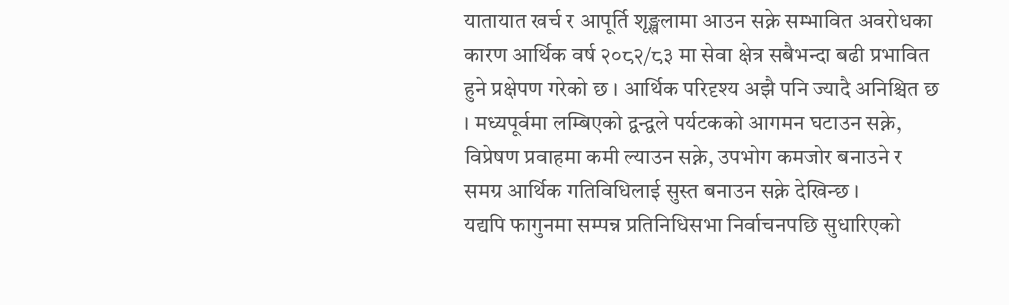यातायात खर्च र आपूर्ति शृङ्खलामा आउन सक्ने सम्भावित अवरोधका कारण आर्थिक वर्ष २०८२/८३ मा सेवा क्षेत्र सबैभन्दा बढी प्रभावित हुने प्रक्षेपण गरेको छ । आर्थिक परिदृश्य अझै पनि ज्यादै अनिश्चित छ । मध्यपूर्वमा लम्बिएको द्वन्द्वले पर्यटकको आगमन घटाउन सक्ने, विप्रेषण प्रवाहमा कमी ल्याउन सक्ने, उपभोग कमजोर बनाउने र समग्र आर्थिक गतिविधिलाई सुस्त बनाउन सक्ने देखिन्छ ।
यद्यपि फागुनमा सम्पन्न प्रतिनिधिसभा निर्वाचनपछि सुधारिएको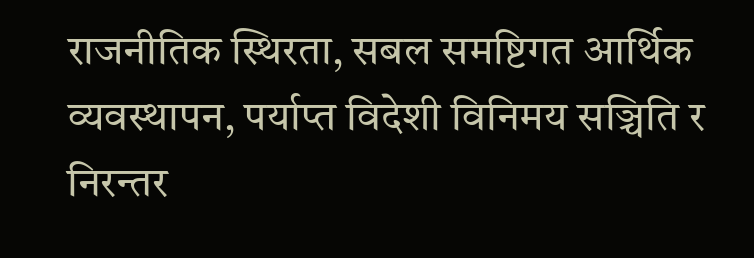राजनीतिक स्थिरता, सबल समष्टिगत आर्थिक व्यवस्थापन, पर्याप्त विदेशी विनिमय सञ्चिति र निरन्तर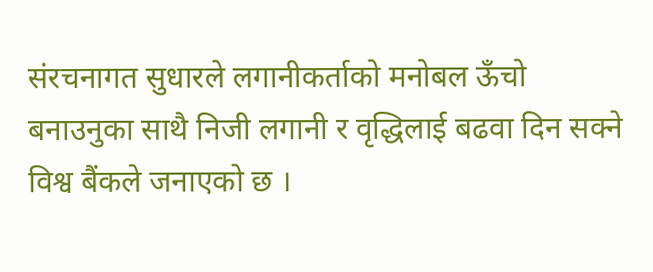संरचनागत सुधारले लगानीकर्ताको मनोबल ऊँचो बनाउनुका साथै निजी लगानी र वृद्धिलाई बढवा दिन सक्ने विश्व बैंकले जनाएको छ ।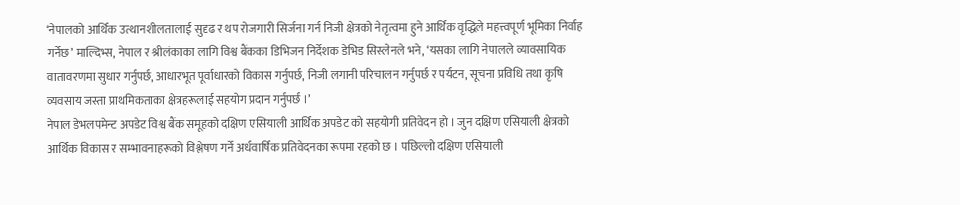‘नेपालको आर्थिक उत्थानशीलतालाई सुदृढ र थप रोजगारी सिर्जना गर्न निजी क्षेत्रको नेतृत्वमा हुने आर्थिक वृद्धिले महत्त्वपूर्ण भूमिका निर्वाह गर्नेछ’ माल्दिभ्स, नेपाल र श्रीलंकाका लागि विश्व बैंकका डिभिजन निर्देशक डेभिड सिस्लेनले भने, ‘यसका लागि नेपालले व्यावसायिक वातावरणमा सुधार गर्नुपर्छ, आधारभूत पूर्वाधारको विकास गर्नुपर्छ, निजी लगानी परिचालन गर्नुपर्छ र पर्यटन, सूचना प्रविधि तथा कृषि व्यवसाय जस्ता प्राथमिकताका क्षेत्रहरूलाई सहयोग प्रदान गर्नुपर्छ ।’
नेपाल डेभलपमेन्ट अपडेट विश्व बैंक समूहको दक्षिण एसियाली आर्थिक अपडेट को सहयोगी प्रतिवेदन हो । जुन दक्षिण एसियाली क्षेत्रको आर्थिक विकास र सम्भावनाहरूको विश्लेषण गर्ने अर्धवार्षिक प्रतिवेदनका रूपमा रहको छ । पछिल्लो दक्षिण एसियाली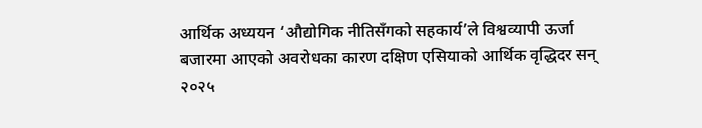आर्थिक अध्ययन ‘औद्योगिक नीतिसँगको सहकार्य’ले विश्वव्यापी ऊर्जा बजारमा आएको अवरोधका कारण दक्षिण एसियाको आर्थिक वृद्धिदर सन् २०२५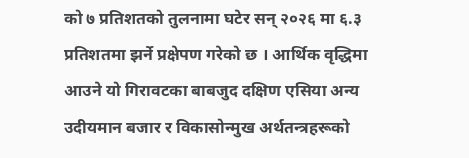को ७ प्रतिशतको तुलनामा घटेर सन् २०२६ मा ६.३ प्रतिशतमा झर्ने प्रक्षेपण गरेको छ । आर्थिक वृद्धिमा आउने यो गिरावटका बाबजुद दक्षिण एसिया अन्य उदीयमान बजार र विकासोन्मुख अर्थतन्त्रहरूको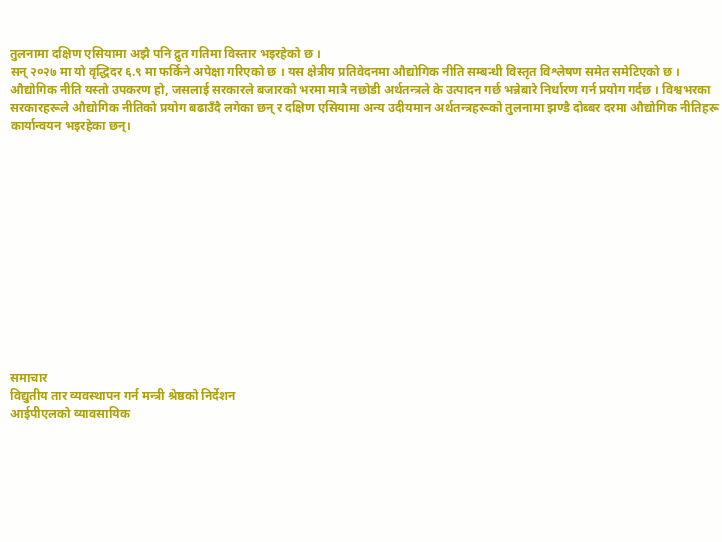तुलनामा दक्षिण एसियामा अझै पनि द्रुत गतिमा विस्तार भइरहेको छ ।
सन् २०२७ मा यो वृद्धिदर ६.९ मा फर्किने अपेक्षा गरिएको छ । यस क्षेत्रीय प्रतिवेदनमा औद्योगिक नीति सम्बन्धी विस्तृत विश्लेषण समेत समेटिएको छ । औद्योगिक नीति यस्तो उपकरण हो, जसलाई सरकारले बजारको भरमा मात्रै नछोडी अर्थतन्त्रले के उत्पादन गर्छ भन्नेबारे निर्धारण गर्न प्रयोग गर्दछ । विश्वभरका सरकारहरूले औद्योगिक नीतिको प्रयोग बढाउँदै लगेका छन् र दक्षिण एसियामा अन्य उदीयमान अर्थतन्त्रहरूको तुलनामा झण्डै दोब्बर दरमा औद्योगिक नीतिहरू कार्यान्वयन भइरहेका छन्।













समाचार
विद्युतीय तार व्यवस्थापन गर्न मन्त्री श्रेष्ठको निर्देशन
आईपीएलको व्यावसायिक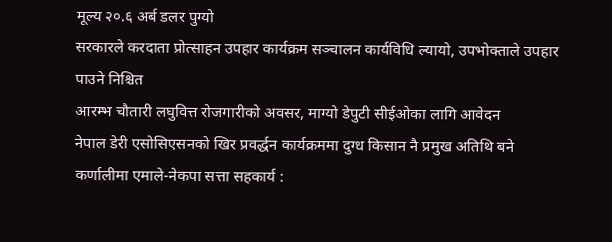मूल्य २०.६ अर्ब डलर पुग्यो
सरकारले करदाता प्रोत्साहन उपहार कार्यक्रम सञ्चालन कार्यविधि ल्यायो, उपभोक्ताले उपहार पाउने निश्चित
आरम्भ चौतारी लघुवित्त रोजगारीको अवसर, माग्यो डेपुटी सीईओका लागि आवेदन
नेपाल डेरी एसोसिएसनको खिर प्रवर्द्धन कार्यक्रममा दुग्ध किसान नै प्रमुख अतिथि बने
कर्णालीमा एमाले-नेकपा सत्ता सहकार्य :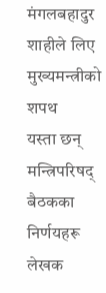मंगलबहादुर शाहीले लिए मुख्यमन्त्रीको शपथ
यस्ता छन् मन्त्रिपरिषद् बैठकका निर्णयहरू
लेखक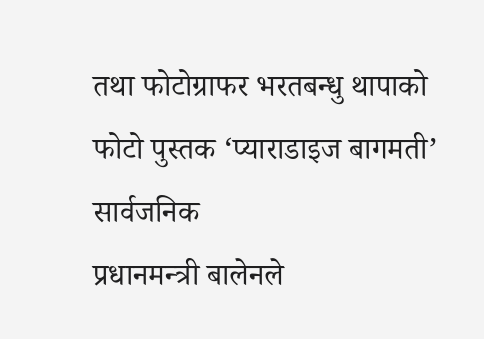तथा फोटोग्राफर भरतबन्धु थापाको फोटो पुस्तक ‘प्याराडाइज बागमती’ सार्वजनिक
प्रधानमन्त्री बालेनले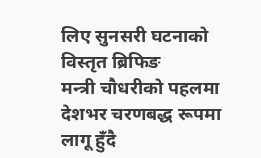लिए सुनसरी घटनाको विस्तृत ब्रिफिङ
मन्त्री चौधरीको पहलमा देशभर चरणबद्ध रूपमा लागू हुँदै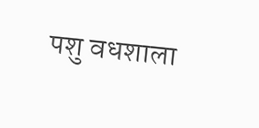पशु वधशाला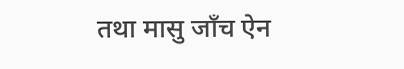तथा मासु जाँच ऐन